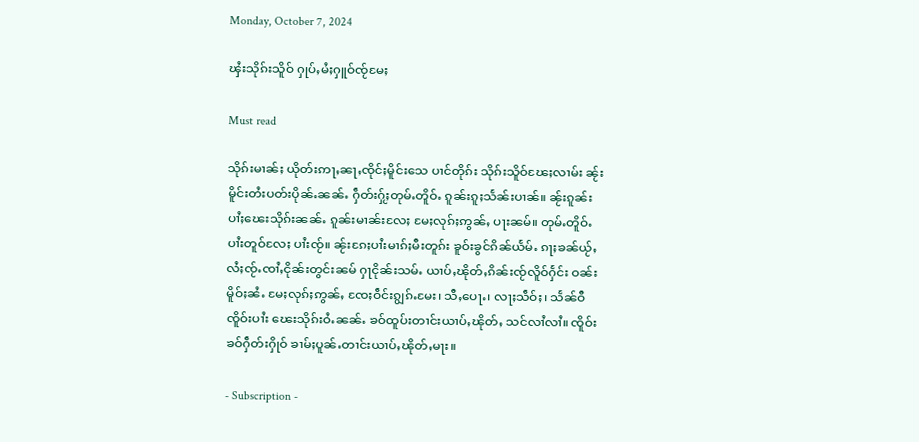Monday, October 7, 2024

ၾႆးသိုၵ်းသိူဝ် ႁုပ်ႇမႆႈႁူဝ်ၸႂ်မႄႈ

Must read

သိုၵ်းမၢၼ်ႈ ယိုတ်းဢႃႇၼႃႇၸိုင်ႈမိူင်းသေ ပၢင်တိုၵ်း သိုၵ်းသိူဝ်ၽႄႈလၢမ်း ၼႂ်းမိူင်းတႆးပတ်းပိုၼ်ႉၼၼ်ႉ ႁဵတ်းႁႂ်ႈတုမ်ႉတိူဝ်ႉ ၵူၼ်းၵူႈသႅၼ်းပၢၼ်။ ၼႂ်းၵူၼ်းပၢႆႈၽေးသိုၵ်းၼၼ်ႉ ၵူၼ်းမၢၼ်းလႄႈ မႄႈလုၵ်ႈဢွၼ်ႇ ပႃးၼမ်။ တုမ်ႉတိူဝ်ႉပၢႆးတူဝ်လႄႈ ပၢႆးၸႂ်။ ၼႂ်းၵႄႈပၢႆးမၢၵ်ႈမီးတူၵ်း ၶူဝ်းၶွင်ၵိၼ်ယႅမ်ႉ ၵႃႈၶၼ်ယႂ်ႇ လႆႈၸႂ်ႉၸၢႆႇငိုၼ်းတွင်းၼမ် ႁႃငိုၼ်းသမ်ႉ ယၢပ်ႇၽိုတ်ႇၵိၼ်းၸႂ်လိူဝ်ႁႅင်း ဝၼ်းမိူဝ်ႈၼႆႉ မႄႈလုၵ်ႈဢွၼ်ႇ ၸႄႈဝဵင်းၵျွၵ်ႉမႄး၊ သီႇပေႃႉ၊ လႃႈသဵဝ်ႈ၊ သႅၼ်ဝီ ၸိူဝ်းပၢႆး ၽေးသိုၵ်းဝႆႉၼၼ်ႉ ၶဝ်ထူပ်းတၢင်းယၢပ်ႇၽိုတ်ႇ သင်လၢႆလၢႆ။ ၸိူဝ်းၶဝ်ႁဵတ်းႁိုဝ် ၶၢမ်ႈပူၼ်ႉတၢင်းယၢပ်ႇၽိုတ်ႇမႃး။

- Subscription -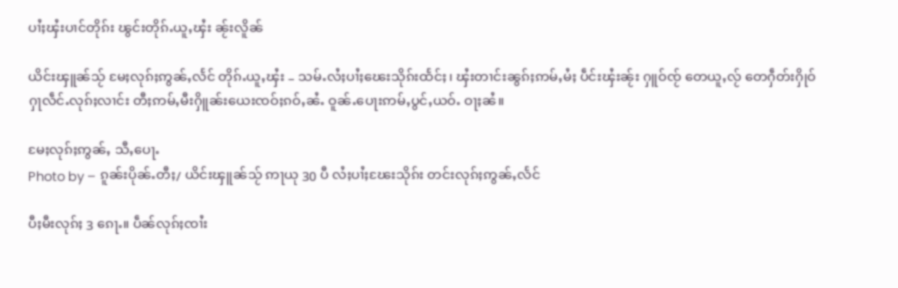ပၢႆႈၾႆးပၢင်တိုၵ်း ၽွင်းတိုၵ်ႉယူႇၾႆး ၼႂ်းလိူၼ်

ယိင်းၾူၼ်သႂ် မႄႈလုၵ်ႈဢွၼ်ႇလႅင် တိုၵ်ႉယူႇၾႆး – သမ်ႉလႆႈပၢႆႈၽေးသိုၵ်းထႅင်ႈ၊ ၾႆးတၢင်းၼွၵ်ႈဢမ်ႇမႆႈ ပဵင်းၾႆးၼႂ်း ႁူဝ်ၸႂ် တေယူႇလႂ် တေႁဵတ်းႁိုဝ် ႁႃလဵင်ႉလုၵ်ႈလၢင်း တီႈဢမ်ႇမီးႁိူၼ်းယေးၸဝ်ႈၵဝ်ႇၼႆႉ ဝူၼ်ႉပေႃးဢမ်ႇပွင်ႇယဝ်ႉ ဝႃႈၼႆ။

မႄႈလုၵ်ႈဢွၼ်ႇ သီႇပေႃႉ
Photo by – ၵူၼ်းပိုၼ်ႉတီႈ/ ယိင်းၾူၼ်သႂ် ဢႃယု 30 ပီ လႆႈပၢႆႈၽႄးသိုၵ်း တင်းလုၵ်ႈဢွၼ်ႇလႅင်

ပီႈမီးလုၵ်ႈ 3 ၵေႃႉ။ ပဵၼ်လုၵ်ႈၸၢႆး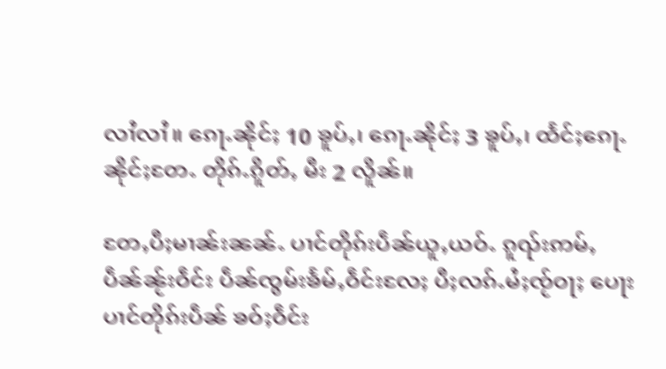လၢႆလၢႆ။ ၵေႃႉၼိုင်ႈ 10 ၶူပ်ႇ၊ ၵေႃႉၼိုင်ႈ 3 ၶူပ်ႇ၊ ထႅင်ႈၵေႃႉၼိုင်ႈတႄႉ တိုၵ်ႉၵိူတ်ႇ မီး 2 လိူၼ်။

တႄႇပီႈမၢၼ်းၼၼ်ႉ ပၢင်တိုၵ်းပဵၼ်ယူႇယဝ်ႉ ၵူၺ်းဢမ်ႇပဵၼ်ၼႂ်းဝဵင်း ပဵၼ်ၸွမ်းၶႅမ်ႇဝဵင်းလႄႈ ပီႈလၵ်ႉမႆႈၸႂ်ဝႃႈ ပေႃးပၢင်တိုၵ်းပဵၼ် ၶဝ်ႈဝဵင်း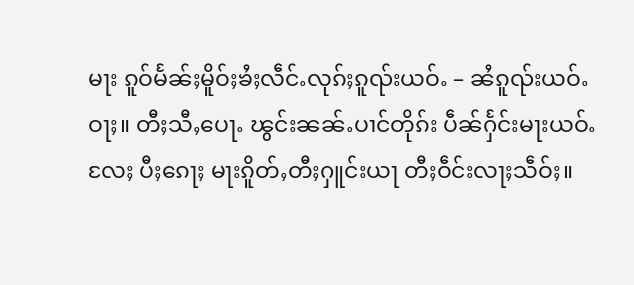မႃး ၵူဝ်မႅၼ်ႈမိူဝ်ႈၶႆႈလဵင်ႉလုၵ်ႈၵူၺ်းယဝ်ႉ – ၼႆၵူၺ်းယဝ်ႉဝႃႈ။ တီႈသီႇပေႃႉ ၽွင်းၼၼ်ႉပၢင်တိုၵ်း ပဵၼ်ႁႅင်းမႃးယဝ်ႉလႄႈ ပီႈၵေႃႈ မႃးၵိူတ်ႇတီႈႁူင်းယႃ တီႈဝဵင်းလႃႈသဵဝ်ႈ။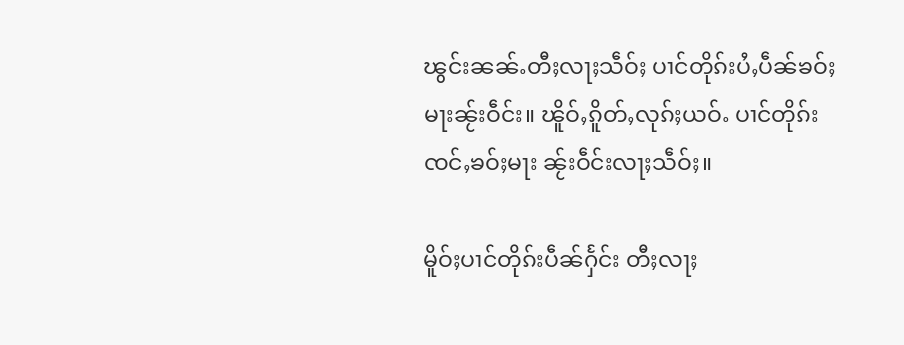ၽွင်းၼၼ်ႉတီႈလႃႈသဵဝ်ႈ ပၢင်တိုၵ်းပႆႇပဵၼ်ၶဝ်ႈမႃးၼႂ်းဝဵင်း။ ၽိူဝ်ႇၵိူတ်ႇလုၵ်ႈယဝ်ႉ ပၢင်တိုၵ်းၸင်ႇၶဝ်ႈမႃး ၼႂ်းဝဵင်းလႃႈသဵဝ်ႈ။

မိူဝ်ႈပၢင်တိုၵ်းပဵၼ်ႁႅင်း တီႈလႃႈ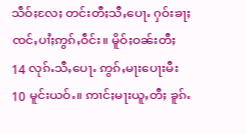သဵဝ်ႈလႄႈ တင်းတီႈသီႇပေႃႉ ႁဝ်းၶႃႈၸင်ႇပၢႆႈဢွၵ်ႇဝဵင်း။ မိူဝ်ႈဝၼ်းတီႈ 14 လုၵ်ႉသီႇပေႃႉ ဢွၵ်ႇမႃးပေႃးမီး 10 မူင်းယဝ်ႉ။ ဢၢင်ႈမႃးယူႇတီႈ ၶူၵ်ႉ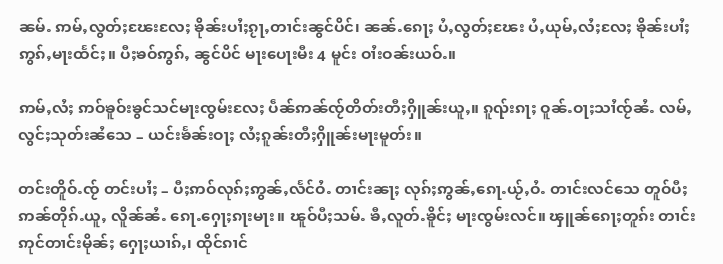ၼမ်ႉ ဢမ်ႇလွတ်ႈၽႄးလႄႈ ၶိုၼ်းပၢႆႈၵႂႃႇတၢင်းၼွင်ပိင်၊ ၼၼ်ႉၵေႃႈ ပႆႇလွတ်ႈၽႄး ပႆႇယုမ်ႇလႆႈလႄႈ ၶိုၼ်းပၢႆႈဢွၵ်ႇမႃးထႅင်ႈ။ ပီႈၶဝ်ဢွၵ်ႇ ၼွင်ပိင် မႃးပေႃးမီး 4 မူင်း ဝၢႆးဝၼ်းယဝ်ႉ။

ဢမ်ႇလႆႈ ဢဝ်ၶူဝ်းၶွင်သင်မႃးၸွမ်းလႄႈ ပဵၼ်ဢၼ်ၸႂ်တိတ်းတီႈႁိူၼ်းယူႇ။ ၵူၺ်းၵႃႈ ဝူၼ်ႉဝႃႈသၢႆၸႂ်ၼႆႉ လမ်ႇလွင်ႈသုတ်းၼႆသေ – ယင်းၶႅၼ်းဝႃႈ လႆႈၵူၼ်းတီႈႁိူၼ်းမႃးမူတ်း။

တင်းတိူဝ်ႉၸႂ် တင်းပၢႆႈ – ပီႈဢဝ်လုၵ်ႈဢွၼ်ႇလႅင်ဝႆႉ တၢင်းၼႃႈ လုၵ်ႈဢွၼ်ႇၵေႃႉယႂ်ႇဝႆႉ တၢင်းလင်သေ တူဝ်ပီႈ ဢၼ်တိုၵ်ႉယူႇ လိူၼ်ၼႆႉ ၵေႃႉႁေႃႈၵႃးမႃး။ ၽူဝ်ပီႈသမ်ႉ ၶီႇလူတ်ႉၶိူင်ႈ မႃးၸွမ်းလင်။ ၾူၼ်ၵေႃႈတူၵ်း တၢင်းဢုင်တၢင်းမိုၼ်ႈ ႁေႃႈယၢၵ်ႇ၊ ထိုင်ၵၢင်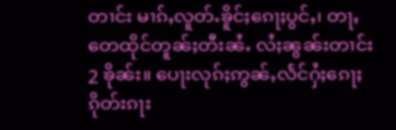တၢင်း မၢၵ်ႇလူတ်ႉၶိူင်ႈၵေႃႈပွင်ႇ၊ တႃႇတေထိုင်တူၼ်ႈတီးၼႆႉ လႆႈၼွၼ်းတၢင်း 2 ၶိုၼ်း။ ပေႃးလုၵ်ႈဢွၼ်ႇလႅင်ႁႆႈၵေႃႈ ၵိုတ်းၵႃး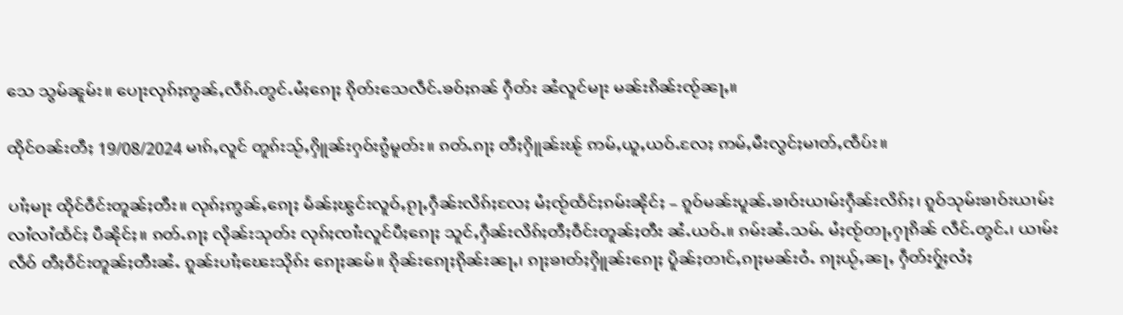သေ သွမ်ၼူမ်း။ ပေႃးလုၵ်ႈဢွၼ်ႇလဵၵ်ႉတွင်ႉမႆႈၵေႃႈ ၵိုတ်းသေလဵင်ႉၶဝ်ႈၵၼ် ႁဵတ်း ၼႆလူင်မႃး မၼ်းၵိၼ်းၸႂ်ၼႃႇ။

ထိုင်ဝၼ်းတီႈ 19/08/2024 မၢၵ်ႇလူင် တူၵ်းသႂ်ႇႁိူၼ်းႁဝ်းၵွႆမူတ်း။ ၵတ်ႉၵႃႈ တီႈႁိူၼ်းၽႂ် ဢမ်ႇယူႇယဝ်ႉလႄႈ ဢမ်ႇမီးလွင်ႈမၢတ်ႇၸဵပ်း။

ပၢႆႈမႃး ထိုင်ဝဵင်းတူၼ်ႈတီး။ လုၵ်ႈဢွၼ်ႇၵေႃႈ မႅၼ်ႈၽွင်းလူဝ်ႇၵႂႃႇႁဵၼ်းလိၵ်ႈလႄႈ မႆႈၸႂ်ထႅင်ႈၵမ်းၼိုင်ႈ – ၵူဝ်မၼ်းပူၼ်ႉၶၢဝ်းယၢမ်းႁဵၼ်းလိၵ်ႈ၊ ၵူဝ်သုမ်းၶၢဝ်းယၢမ်းလၢႆလၢႆထႅင်ႈ ပီၼိုင်ႈ။ ၵတ်ႉၵႃႈ လိုၼ်းသုတ်း လုၵ်ႈၸၢႆးလူင်ပီႈၵေႃႈ သူင်ႇႁဵၼ်းလိၵ်ႈတီႈဝဵင်းတူၼ်ႈတီး ၼႆႉယဝ်ႉ။ ၵမ်းၼႆႉသမ်ႉ မႆႈၸႂ်တႃႇႁႃၵိၼ် လဵင်ႉတွင်ႉ၊ ယၢမ်းလဵဝ် တီႈဝဵင်းတူၼ်ႈတီးၼႆႉ ၵူၼ်းပၢႆႈၽေးသိုၵ်း ၵေႃႈၼမ်။ ၵိုၼ်းၵေႃႈၵိုၼ်းၼႃႇ၊ ၵႃႈၶၢတ်ႈႁိူၼ်းၵေႃႈ ပိူၼ်ႈတၢင်ႇၵႃႈမၼ်းဝႆႉ ၵႃႈယႂ်ႇၼႃႇ ႁဵတ်းႁႂ်ႈလႆႈ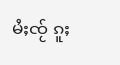မႆႈၸႂ် ၵူႈ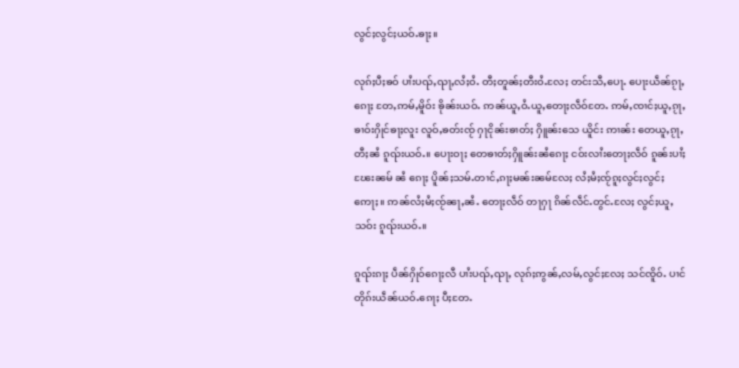လွင်ႈလွင်ႈယဝ်ႉၶႃႈ။

လုၵ်ႈပီႈၶဝ် ပၢႆးပၺ်ႇၺႃႇလႆႈဝႆႉ တီႈတူၼ်ႈတီးဝႆႉလႄႈ တင်းသီႇပေႃႉ ပေႃးယဵၼ်ၵႂႃႇၵေႃႈ တႄႇဢမ်ႇမိူဝ်း ၶိုၼ်းယဝ်ႉ ဢၼ်ယူႇဝႆႉယူႇတေႃႈလဵဝ်တႄႉ ဢမ်ႇၸၢင်ႈယူႇၵႂႃႇၶၢဝ်းႁိုင်ၶႃႈလူး လူဝ်ႇၶတ်းၸႂ် ႁႃငိုၼ်းၶၢတ်ႈ ႁိူၼ်းသေ ယိူင်း ဢၢၼ်း တေယူႇၵႂႃႇတီႈၼႆ ၵူၺ်းယဝ်ႉ။ ပေႃးဝႃႈ တေၶၢတ်ႈႁိူၼ်းၼႆၵေႃႈ ငဝ်းလၢႆးတေႃႈလဵဝ် ၵူၼ်းပၢႆႈၽႄးၼမ် ၼႆ ၵေႃႈ ပိူၼ်ႈသမ်ႉတၢင်ႇၵႃႈမၼ်းၼမ်လႄႈ လႆႈမႆႈၸႂ်ၵူႈလွင်ႈလွင်ႈဢေႃႈ။ ဢၼ်လႆႈမႆႈၸႂ်ၼႃႇၼႆႉ တေႃႈလဵဝ် တႃႁႃ ၵိၼ်လဵင်ႉတွင်ႉလႄႈ လွင်ႈယူႇသဝ်း ၵူၺ်းယဝ်ႉ။

ၵူၺ်းၵႃႈ ပဵၼ်ႁိုဝ်ၵေႃႈလီ ပၢႆးပၺ်ႇၺႃႇ လုၵ်ႈဢွၼ်ႇလမ်ႇလွင်ႈလႄႈ သင်ၸိူဝ်ႉ ပၢင်တိုၵ်းယဵၼ်ယဝ်ႉၵေႃႈ ပီႈတႄႉ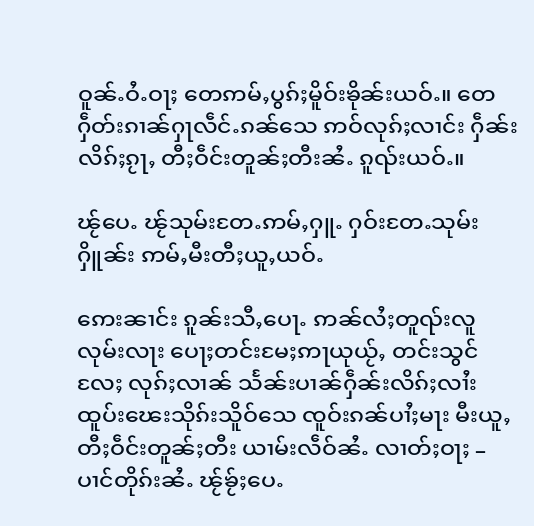ဝူၼ်ႉဝႆႉဝႃႈ တေဢမ်ႇပွၵ်ႈမိူဝ်းၶိုၼ်းယဝ်ႉ။ တေႁဵတ်းၵၢၼ်ႁႃလဵင်ႉၵၼ်သေ ဢဝ်လုၵ်ႈလၢင်း ႁဵၼ်းလိၵ်ႈၵႂႃႇ တီႈဝဵင်းတူၼ်ႈတီးၼႆႉ ၵူၺ်းယဝ်ႉ။

ၽႂ်ပေႉ ၽႂ်သုမ်းတႄႉဢမ်ႇႁူႉ ႁဝ်းတႄႉသုမ်းႁိူၼ်း ဢမ်ႇမီးတီႈယူႇယဝ်ႉ

ဢေးၼၢင်း ၵူၼ်းသီႇပေႃႉ ဢၼ်လႆႈတူၺ်းလူလုမ်းလႃး ပေႃႈတင်းမႄႈဢႃယုယႂ်ႇ တင်းသွင်လႄႈ လုၵ်ႈလၢၼ် သႅၼ်းပၢၼ်ႁဵၼ်းလိၵ်ႈလၢႆး ထူပ်းၽေးသိုၵ်းသိူဝ်သေ ၸူဝ်းၵၼ်ပၢႆႈမႃး မီးယူႇတီႈဝဵင်းတူၼ်ႈတီး ယၢမ်းလဵဝ်ၼႆႉ လၢတ်ႈဝႃႈ – ပၢင်တိုၵ်းၼႆႉ ၽႂ်ၶႂ်ႈပေႉ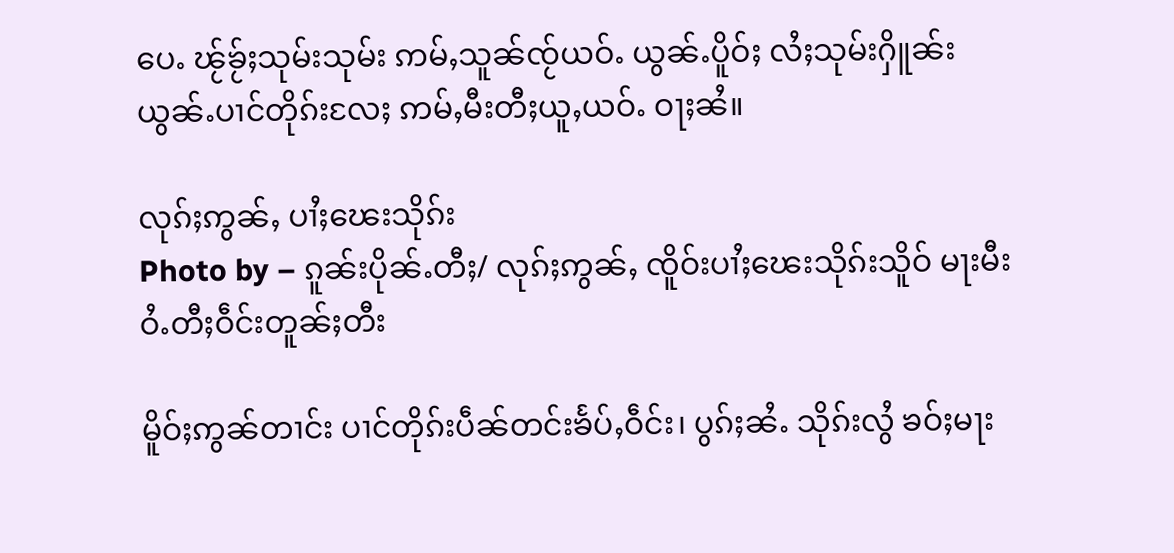ပေႉ ၽႂ်ၶႂ်ႈသုမ်းသုမ်း ဢမ်ႇသူၼ်ၸႂ်ယဝ်ႉ ယွၼ်ႉပိူဝ်ႈ လႆႈသုမ်းႁိူၼ်း ယွၼ်ႉပၢင်တိုၵ်းလႄႈ ဢမ်ႇမီးတီႈယူႇယဝ်ႉ ဝႃႈၼႆ။

လုၵ်ႈဢွၼ်ႇ ပၢႆႈၽေးသိုၵ်း
Photo by – ၵူၼ်းပိုၼ်ႉတီႈ/ လုၵ်ႈဢွၼ်ႇ ၸိူဝ်းပၢႆႈၽေးသိုၵ်းသိူဝ် မႃးမီးဝႆႉတီႈဝဵင်းတူၼ်ႈတီး

မိူဝ်ႈဢွၼ်တၢင်း ပၢင်တိုၵ်းပဵၼ်တင်းၶႅပ်ႇဝဵင်း၊ ပွၵ်ႈၼႆႉ သိုၵ်းလွႆ ၶဝ်ႈမႃး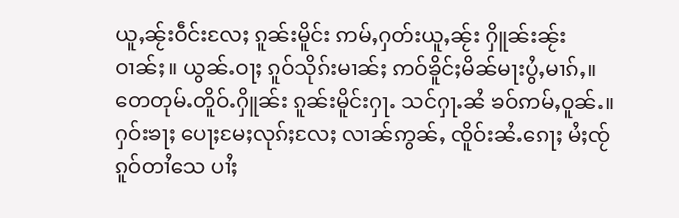ယူႇၼႂ်းဝဵင်းလႄႈ ၵူၼ်းမိူင်း ဢမ်ႇႁတ်းယူႇၼႂ်း ႁိူၼ်းၼႂ်းဝၢၼ်ႈ။ ယွၼ်ႉဝႃႈ ၵူဝ်သိုၵ်းမၢၼ်ႈ ဢဝ်ၶိူင်ႈမိၼ်မႃးပွႆႇမၢၵ်ႇ။ တေတုမ်ႉတိူဝ်ႉႁိူၼ်း ၵူၼ်းမိူင်းႁႃႉ သင်ႁႃႉၼႆ ၶဝ်ဢမ်ႇဝူၼ်ႉ။ ႁဝ်းၶႃႈ ပေႃႈမႄႈလုၵ်ႈလႄႈ လၢၼ်ဢွၼ်ႇ ၸိူဝ်းၼႆႉၵေႃႈ မႆႈၸႂ်ၵူဝ်တၢႆသေ ပၢႆႈ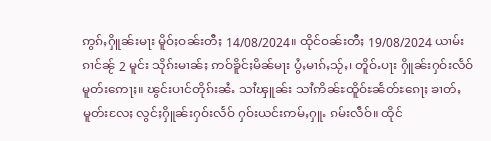ဢွၵ်ႇႁိူၼ်းမႃး မိူဝ်ႈဝၼ်းတီႈ 14/08/2024။ ထိုင်ဝၼ်းတီႈ 19/08/2024 ယၢမ်းၵၢင်ၼႂ် 2 မူင်း သိုၵ်းမၢၼ်ႈ ဢဝ်ၶိူင်ႈမိၼ်မႃး ပွႆႇမၢၵ်ႇသႂ်ႇ၊ တိူဝ်ႉပႃး ႁိူၼ်းႁဝ်းလႅဝ်မူတ်းဢေႃႈ။ ၽွင်းပၢင်တိုၵ်းၼႆႉ သၢႆၾူၼ်း သၢႆဢိၼ်ႊထိူဝ်ႊၼႅတ်ႊၵေႃႈ ၶၢတ်ႇမူတ်းလႄႈ လွင်ႈႁိူၼ်းႁဝ်းလႅဝ် ႁဝ်းယင်းဢမ်ႇႁူႉ ၵမ်းလဵဝ်။ ထိုင်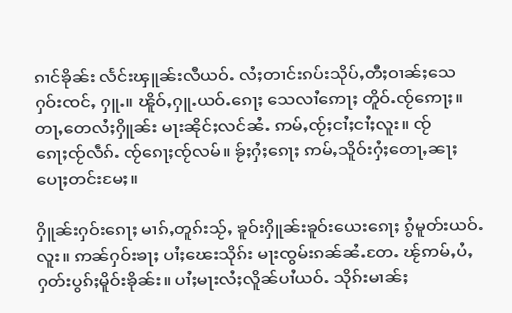ၵၢင်ၶိုၼ်း လႅင်းၾူၼ်းလီယဝ်ႉ လႆႈတၢင်းၵပ်းသိုပ်ႇတီႈဝၢၼ်ႈသေ ႁဝ်းၸင်ႇ ႁူႉ။ ၽိူဝ်ႇႁူႉယဝ်ႉၵေႃႈ သေလၢႆဢေႃႈ တိူဝ်ႉၸႂ်ဢေႃႈ။ တႃႇတေလႆႈႁိူၼ်း မႃးၼိုင်ႈလင်ၼႆႉ ဢမ်ႇၸႂ်ႈငၢႆႈငၢႆႈလူး။ ၸႂ် ၵေႃႈၸႂ်လဵၵ်ႉ ၸႂ်ၵေႃႈၸႂ်လမ်။ ၶႂ်ႈႁႆႈၵေႃႈ ဢမ်ႇသိူဝ်းႁႆႈတေႃႇၼႃႈပေႃႈတင်းမႄႈ။

ႁိူၼ်းႁဝ်းၵေႃႈ မၢၵ်ႇတူၵ်းသႂ်ႇ ၶူဝ်းႁိူၼ်းၶူဝ်းယေးၵေႃႈ ၵွႆမူတ်းယဝ်ႉလူး။ ဢၼ်ႁဝ်းၶႃႈ ပၢႆႈၽေးသိုၵ်း မႃးၸွမ်းၵၼ်ၼႆႉတႄႉ ၽႂ်ဢမ်ႇပႆႇႁတ်းပွၵ်ႈမိူဝ်းၶိုၼ်း။ ပၢႆႈမႃးလႆႈလိူၼ်ပၢႆယဝ်ႉ သိုၵ်းမၢၼ်ႈ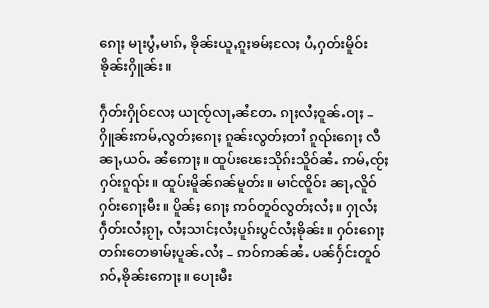ၵေႃႈ မႃးပွႆႇမၢၵ်ႇ ၶိုၼ်းယူႇၵူႈၶမ်ႈလႄႈ ပႆႇႁတ်းမိူဝ်းၶိုၼ်းႁိူၼ်း။

ႁဵတ်းႁိုဝ်လႄႈ ယႃၸႂ်လႃႇၼႆတႄႉ ၵႃႈလႆႈဝူၼ်ႉဝႃႈ – ႁိူၼ်းဢမ်ႇလွတ်ႈၵေႃႈ ၵူၼ်းလွတ်ႈတၢႆ ၵူၺ်းၵေႃႈ လီၼႃႇယဝ်ႉ ၼႆဢေႃႈ။ ထူပ်းၽေးသိုၵ်းသိူဝ်ၼႆႉ ဢမ်ႇၸႂ်ႈႁဝ်းၵူၺ်း။ ထူပ်းမိူၼ်ၵၼ်မူတ်း။ မၢင်ၸိူဝ်း ၼႃႇလိူဝ်ႁဝ်းၵေႃႈမီး။ ပိူၼ်ႈ ၵေႃႈ ဢဝ်တူဝ်လွတ်ႈလႆႈ။ ႁႃလႆႈႁဵတ်းလႆႈၵႂႃႇ လႆႈသၢင်ႈလႆႈပူၵ်းပွင်လႆႈၶိုၼ်း။ ႁဝ်းၵေႃႈ တၵ်းတေၶၢမ်ႈပူၼ်ႉလႆႈ – ဢဝ်ဢၼ်ၼႆႉ ပၼ်ႁႅင်းတူဝ်ၵဝ်ႇၶိုၼ်းဢေႃႈ။ ပေႃးမီး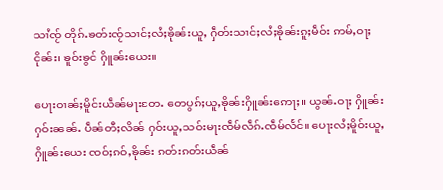သၢႆၸႂ် တိုၵ်ႉၶတ်းၸႂ်သၢင်ႈလႆႈၶိုၼ်းယူႇ ႁဵတ်းသၢင်ႈလႆႈၶိုၼ်းၵူႈမဵဝ်း ဢမ်ႇဝႃႈငိုၼ်း၊ ၶူဝ်းၶွင် ႁိူၼ်းယေး။

ပေႃးဝၢၼ်ႈမိူင်းယဵၼ်မႃးတႄႉ တေပွၵ်ႈယူႇၶိုၼ်းႁိူၼ်းဢေႃႈ။ ယွၼ်ႉဝႃႈ ႁိူၼ်းႁဝ်းၼၼ်ႉ ပဵၼ်တီႈလိၼ် ႁဝ်းယူႇသဝ်းမႃးၸဵမ်လဵၵ်ႉၸဵမ်လႅင်။ ပေႃးလႆႈမိူဝ်းယူႇႁိူၼ်းယေး ၸဝ်ႈၵဝ်ႇၶိုၼ်း ၵတ်းၵတ်းယဵၼ်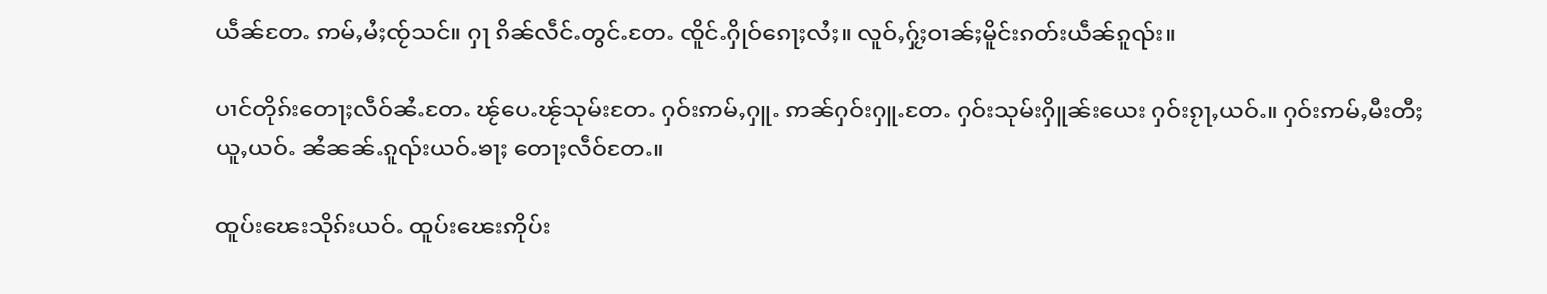ယဵၼ်တႄႉ ဢမ်ႇမႆႈၸႂ်သင်။ ႁႃ ၵိၼ်လဵင်ႉတွင်ႉတႄႉ ၸိူင်ႉႁိုဝ်ၵေႃႈလႆႈ။ လူဝ်ႇႁႂ်ႈဝၢၼ်ႈမိူင်းၵတ်းယဵၼ်ၵူၺ်း။

ပၢင်တိုၵ်းတေႃႈလဵဝ်ၼႆႉတႄႉ ၽႂ်ပေႉၽႂ်သုမ်းတႄႉ ႁဝ်းဢမ်ႇႁူႉ ဢၼ်ႁဝ်းႁူႉတႄႉ ႁဝ်းသုမ်းႁိူၼ်းယေး ႁဝ်းၵႂႃႇယဝ်ႉ။ ႁဝ်းဢမ်ႇမီးတီႈယူႇယဝ်ႉ ၼႆၼၼ်ႉၵူၺ်းယဝ်ႉၶႃႈ တေႃႈလဵဝ်တႄႉ။

ထူပ်းၽေးသိုၵ်းယဝ်ႉ ထူပ်းၽေးဢိုပ်း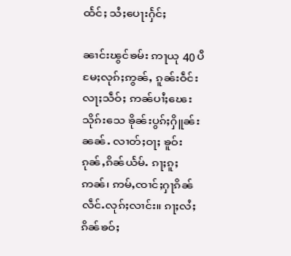ထႅင်ႈ သႆႈပေႃးႁႅင်ႈ

ၼၢင်းၽွင်ၶမ်း ဢႃယု 40 ပီ မႄႈလုၵ်ႈဢွၼ်ႇ ၵူၼ်းဝဵင်းလႃႈသဵဝ်ႈ ဢၼ်ပၢႆႈၽေးသိုၵ်းသေ ၶိုၼ်းပွၵ်ႈႁိူၼ်းၼၼ်ႉ လၢတ်ႈဝႃႈ ၶူဝ်းၵုၼ်ႇၵိၼ်ယႅမ်ႉ ၵႃႈၵူႈဢၼ်၊ ဢမ်ႇၸၢင်ႈႁႃၵိၼ်လဵင်ႉလုၵ်ႈလၢင်း။ ၵႃႈလႆႈၵိၼ်ၶဝ်ႈ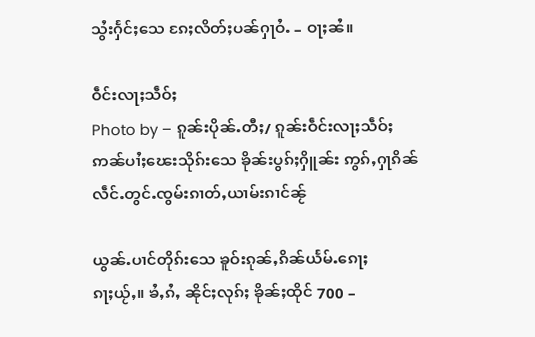သွႆးႁႅင်ႈသေ ၵႄႈလိတ်ႈပၼ်ႁႃဝႆႉ – ဝႃႈၼႆ။

ဝဵင်းလႃႈသဵဝ်ႈ
Photo by – ၵူၼ်းပိုၼ်ႉတီႈ/ ၵူၼ်းဝဵင်းလႃႈသဵဝ်ႈ ဢၼ်ပၢႆႈၽေးသိုၵ်းသေ ၶိုၼ်းပွၵ်ႈႁိူၼ်း ဢွၵ်ႇႁႃၵိၼ်လဵင်ႉတွင်ႉၸွမ်းၵၢတ်ႇယၢမ်းၵၢင်ၼႂ်

ယွၼ်ႉပၢင်တိုၵ်းသေ ၶူဝ်းၵုၼ်ႇၵိၼ်ယႅမ်ႉၵေႃႈ ၵႃႈယႂ်ႇ။ ၶႆႇၵႆႇ ၼိုင်ႈလုၵ်ႈ ၶိုၼ်ႈထိုင် 700 –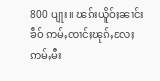800 ပျႃး။ ၽၵ်းယိူဝ်ႈၼၢင်းၶဵဝ် ဢမ်ႇၸၢင်ႈၽုၵ်ႇလႄႈ ဢမ်ႇမီး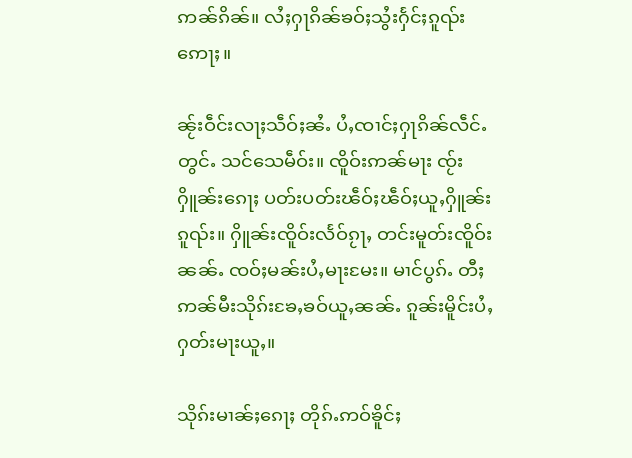ဢၼ်ၵိၼ်။ လႆႈႁႃၵိၼ်ၶဝ်ႈသွႆးႁႅင်ႈၵူၺ်းဢေႃႈ။

ၼႂ်းဝဵင်းလႃႈသဵဝ်ႈၼႆႉ ပႆႇၸၢင်ႈႁႃၵိၼ်လဵင်ႉတွင်ႉ သင်သေမဵဝ်း။ ၸိူဝ်းဢၼ်မႃး ၸႂ်းႁိူၼ်းၵေႃႈ ပတ်းပတ်းၽဵဝ်ႈၽဵဝ်ႈယူႇႁိူၼ်းၵူၺ်း။ ႁိူၼ်းၸိူဝ်းလႅဝ်ၵႂႃႇ တင်းမူတ်းၸိူဝ်းၼၼ်ႉ ၸဝ်ႈမၼ်းပႆႇမႃးမႄး။ မၢင်ပွၵ်ႉ တီႈဢၼ်မီးသိုၵ်းၶႄႇၶဝ်ယူႇၼၼ်ႉ ၵူၼ်းမိူင်းပႆႇႁတ်းမႃးယူႇ။

သိုၵ်းမၢၼ်ႈၵေႃႈ တိုၵ်ႉဢဝ်ၶိူင်ႈ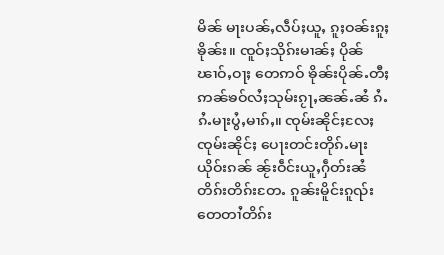မိၼ် မႃးပၼ်ႇလဵပ်ႈယူႇ ၵူႈဝၼ်းၵူႈၶိုၼ်း။ ၸူဝ်ႈသိုၵ်းမၢၼ်ႈ ပိုၼ်ၽၢဝ်ႇဝႃႈ တေဢဝ် ၶိုၼ်းပိုၼ်ႉတီႈဢၼ်ၶဝ်လႆႈသုမ်းၵႂႃႇၼၼ်ႉၼႆ ၵႆႉၵႆႉမႃးပွႆႇမၢၵ်ႇ။ ၸုမ်းၼိုင်ႈလႄႈ ၸုမ်းၼိုင်ႈ ပေႃးတင်းတိုၵ်ႉမႃးယိုဝ်းၵၼ် ၼႂ်းဝဵင်းယူႇႁဵတ်းၼႆ တိၵ်းတိၵ်းတႄႉ ၵူၼ်းမိူင်းၵူၺ်း တေတၢႆတိၵ်း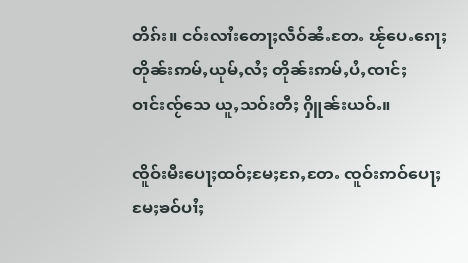တိၵ်း။ ငဝ်းလၢႆးတေႃႈလဵဝ်ၼႆႉတႄႉ ၽႂ်ပေႉၵေႃႈ တိုၼ်းဢမ်ႇယုမ်ႇလႆႈ တိုၼ်းဢမ်ႇပႆႇၸၢင်ႈဝၢင်းၸႂ်သေ ယူႇသဝ်းတီႈ ႁိူၼ်းယဝ်ႉ။

ၸိူဝ်းမီးပေႃႈထဝ်ႈမႄႈၵႄႇတႄႉ ၸူဝ်းဢဝ်ပေႃႈမႄႈၶဝ်ပၢႆႈ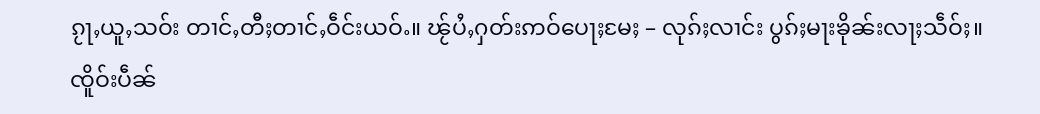ၵႂႃႇယူႇသဝ်း တၢင်ႇတီႈတၢင်ႇဝဵင်းယဝ်ႉ။ ၽႂ်ပႆႇႁတ်းဢဝ်ပေႃႈမႄႈ – လုၵ်ႈလၢင်း ပွၵ်ႈမႃးၶိုၼ်းလႃႈသဵဝ်ႈ။ ၸိူဝ်းပဵၼ်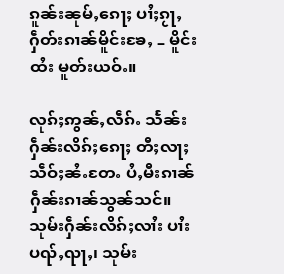ၵူၼ်းၼုမ်ႇၵေႃႈ ပၢႆႈၵႂႃႇႁဵတ်းၵၢၼ်မိူင်းၶႄႇ – မိူင်းထႆး မူတ်းယဝ်ႉ။

လုၵ်ႈဢွၼ်ႇလဵၵ်ႉ သႅၼ်းႁဵၼ်းလိၵ်ႈၵေႃႈ တီႈလႃႈသဵဝ်ႈၼႆႉတႄႉ ပႆႇမီးၵၢၼ်ႁဵၼ်းၵၢၼ်သွၼ်သင်။ သုမ်းႁဵၼ်းလိၵ်ႈလၢႆး ပၢႆးပၺ်ႇၺႃႇ၊ သုမ်း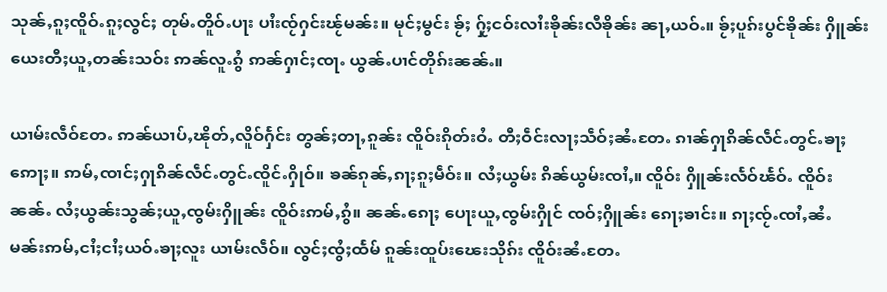သုၼ်ႇၵူႈၸိူဝ်ႉၵူႈလွင်ႈ တုမ်ႉတိူဝ်ႉပႃး ပၢႆးၸႂ်ႁင်းၽႂ်မၼ်း။ မုင်ႈမွင်း ၶႂ်ႈ ႁႂ်ႈငဝ်းလၢႆးၶိုၼ်းလီၶိုၼ်း ၼႃႇယဝ်ႉ။ ၶႂ်ႈပူၵ်းပွင်ၶိုၼ်း ႁိူၼ်းယေးတီႈယူႇတၼ်းသဝ်း ဢၼ်လူႉၵွႆ ဢၼ်ႁၢင်ႈၸႃႉ ယွၼ်ႉပၢင်တိုၵ်းၼၼ်ႉ။

ယၢမ်းလဵဝ်တႄႉ ဢၼ်ယၢပ်ႇၽိုတ်ႇလိူဝ်ႁႅင်း တွၼ်ႈတႃႇၵူၼ်း ၸိူဝ်းၵိုတ်းဝႆႉ တီႈဝဵင်းလႃႈသဵဝ်ႈၼႆႉတႄႉ ၵၢၼ်ႁႃၵိၼ်လဵင်ႉတွင်ႉၶႃႈဢေႃႈ။ ဢမ်ႇၸၢင်ႈႁႃၵိၼ်လဵင်ႉတွင်ႉၸိူင်ႉႁိုဝ်။ ၶၼ်ၵုၼ်ႇၵႃႈၵူႈမဵဝ်း။ လႆႈယွမ်း ၵိၼ်ယွမ်းၸၢႆႇ။ ၸိူဝ်း ႁိူၼ်းလႅဝ်ၽႅဝ်ႉ ၸိူဝ်းၼၼ်ႉ လႆႈယွၼ်းသွၼ်ႈယူႇၸွမ်းႁိူၼ်း ၸိူဝ်းဢမ်ႇၵွႆ။ ၼၼ်ႉၵေႃႈ ပေႃးယူႇၸွမ်းႁိုင် ၸဝ်ႈႁိူၼ်း ၵေႃႈၶၢင်း။ ၵႃႈၸႂ်ႉၸၢႆႇၼႆႉ မၼ်းဢမ်ႇငၢႆႈငၢႆႈယဝ်ႉၶႃႈလူး ယၢမ်းလဵဝ်။ လွင်ႈၸွႆႈထႅမ် ၵူၼ်းထူပ်းၽေးသိုၵ်း ၸိူဝ်းၼႆႉတႄႉ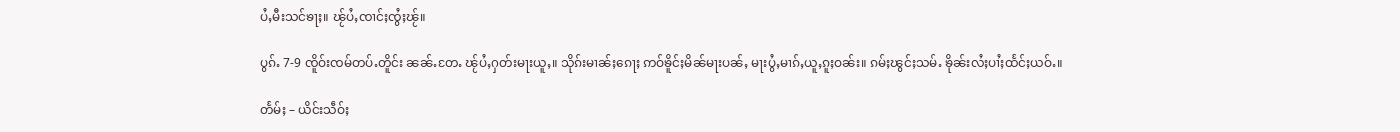ပႆႇမီးသင်ၶႃႈ။ ၽႂ်ပႆႇၸၢင်ႈၸွႆႈၽႂ်။

ပွၵ်ႉ 7-9 ၸိူဝ်းၸမ်တပ်ႉတိူင်း ၼၼ်ႉတႄႉ ၽႂ်ပႆႇႁတ်းမႃးယူႇ။ သိုၵ်းမၢၼ်ႈၵေႃႈ ဢဝ်ၶိူင်ႈမိၼ်မႃးပၼ်ႇ မႃးပွႆႇမၢၵ်ႇယူႇၵူႈဝၼ်း။ ၵမ်ႈၽွင်ႈသမ်ႉ ၶိုၼ်းလႆႈပၢႆႈထႅင်ႈယဝ်ႉ။

တႅမ်ႈ – ယိင်းသဵဝ်ႈ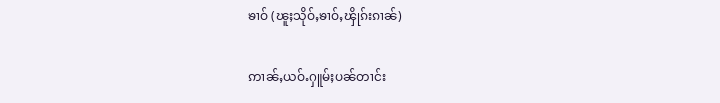ၶၢဝ် (ၽူႈသိုဝ်ႇၶၢဝ်ႇၾိုၵ်းၵၢၼ်)

ဢၢၼ်ႇယဝ်ႉႁူမ်ႈပၼ်တၢင်း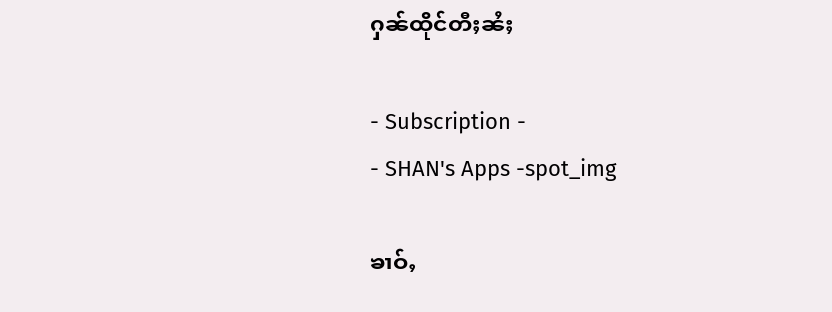ႁၼ်ထိုင်တီႈၼႆႈ

- Subscription -
- SHAN's Apps -spot_img

ၶၢဝ်ႇ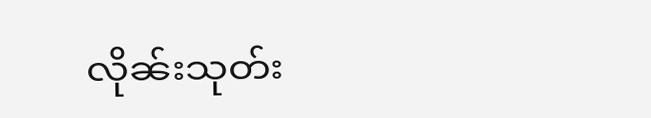လိုၼ်းသုတ်း